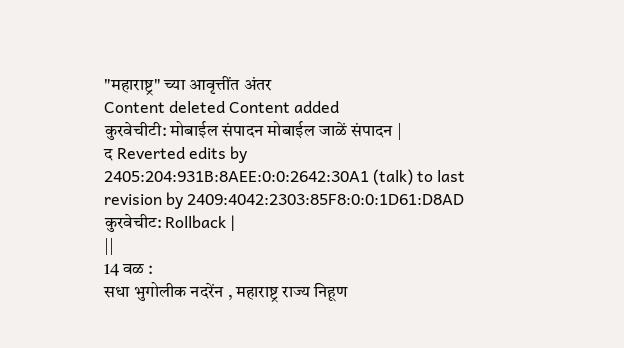"महाराष्ट्र" च्या आवृत्तींत अंतर
Content deleted Content added
कुरवेचीटी: मोबाईल संपादन मोबाईल जाळें संपादन |
द Reverted edits by 2405:204:931B:8AEE:0:0:2642:30A1 (talk) to last revision by 2409:4042:2303:85F8:0:0:1D61:D8AD कुरवेचीट: Rollback |
||
14 वळ :
सधा भुगोलीक नदरेंन , महाराष्ट्र राज्य निहूण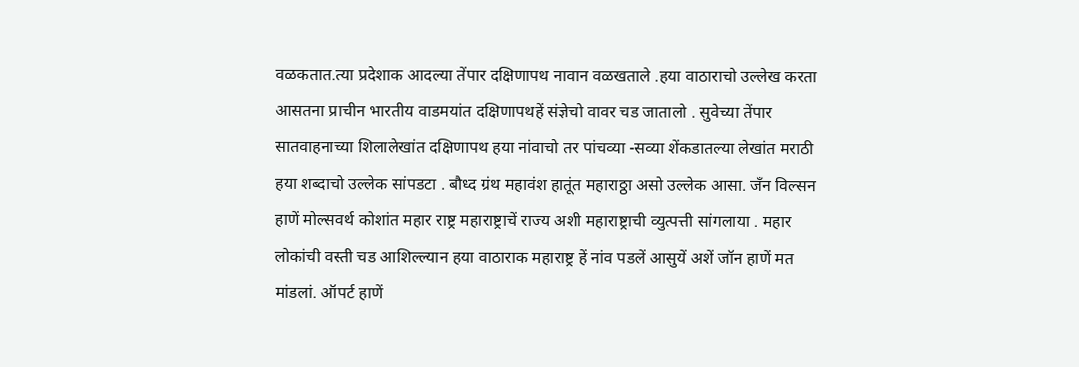वळकतात.त्या प्रदेशाक आदल्या तेंपार दक्षिणापथ नावान वळखताले .हया वाठाराचो उल्लेख करता आसतना प्राचीन भारतीय वाडमयांत दक्षिणापथहें संज्ञेचो वावर चड जातालो . सुवेच्या तेंपार सातवाहनाच्या शिलालेखांत दक्षिणापथ हया नांवाचो तर पांचव्या -सव्या शेंकडातल्या लेखांत मराठी हया शब्दाचो उल्लेक सांपडटा . बौध्द ग्रंथ महावंश हातूंत महाराठ्ठा असो उल्लेक आसा. जँन विल्सन हाणें मोल्सवर्थ कोशांत महार राष्ट्र महाराष्ट्राचें राज्य अशी महाराष्ट्राची व्युत्पत्ती सांगलाया . महार लोकांची वस्ती चड आशिल्ल्यान हया वाठाराक महाराष्ट्र हें नांव पडलें आसुयें अशें जॉन हाणें मत मांडलां. ऑपर्ट हाणें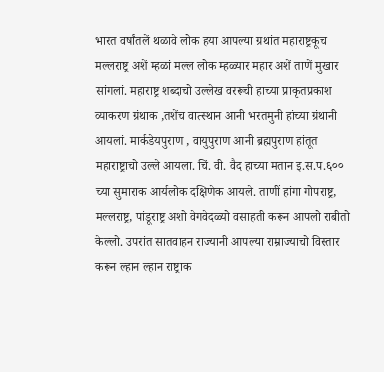भारत वर्षांतलें थळावे लोक हया आपल्या ग्रथांत महाराष्ट्रकूच मल्लराष्ट्र अशें म्हळां मल्ल लोक म्हळ्यार महार अशें ताणें मुखार सांगलां. महाराष्ट्र शब्दाचो उल्लेख वररूची हाच्या प्राकृतप्रकाश व्याकरण ग्रंथाक ,तशेंच वात्स्थान आनी भरतमुनी हांच्या ग्रंथानी आयलां. मार्कडेयपुराण , वायुपुराण आनी ब्रह्मपुराण हांतूत महाराष्ट्राचो उल्ले आयला. चिं. वी. वैद हाच्या मतान इ.स.प.६०० च्या सुमाराक आर्यलोक दक्षिणेक आयले. ताणीं हांगा गोपराष्ट्र, मल्लराष्ट्र, पांडूराष्ट्र अशो वेगवेदळ्यो वसाहती करून आपलो राबीतो केल्लो. उपरांत सातवाहन राज्यानी आपल्या राम्राज्याचो विस्तार करून ल्हान ल्हान राष्ट्राक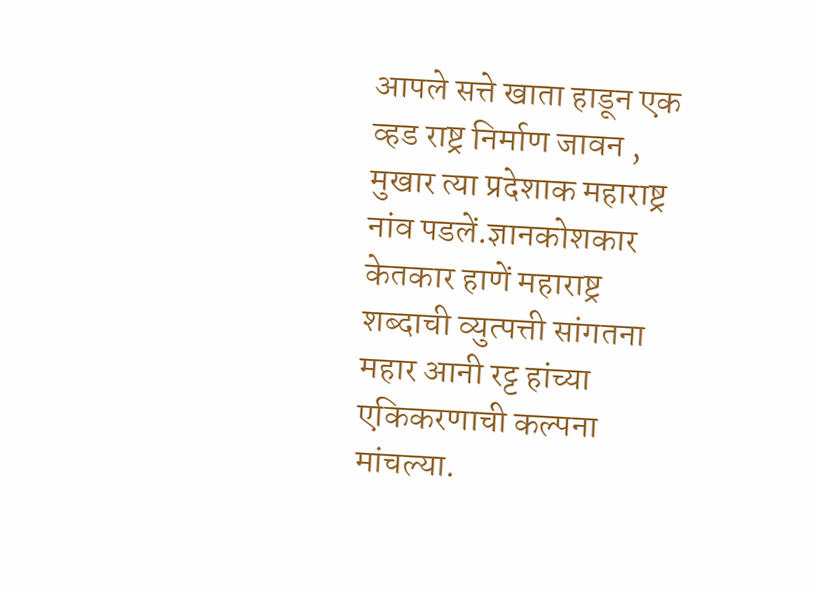आपले सत्ते खाता हाडून एक व्हड राष्ट्र निर्माण जावन , मुखार त्या प्रदेशाक महाराष्ट्र नांव पडलें.ज्ञानकोशकार केतकार हाणें महाराष्ट्र शब्दाची व्युत्पत्ती सांगतना महार आनी रट्ट हांच्या एकिकरणाची कल्पना मांचल्या.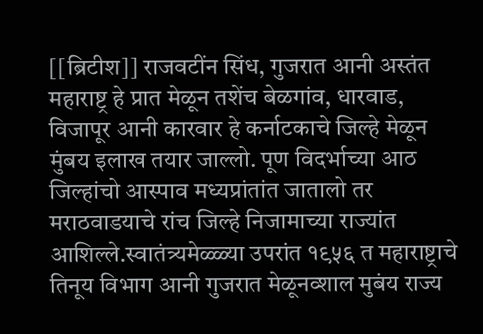[[ब्रिटीश]] राजवटींन सिंध, गुजरात आनी अस्तंत महाराष्ट्र हे प्रात मेळून तशेंच बेळगांव, धारवाड, विजापूर आनी कारवार हे कर्नाटकाचे जिल्हे मेळून मुंबय इलाख तयार जाल्लो. पूण विदर्भाच्या आठ जिल्हांचो आस्पाव मध्यप्रांतांत जातालो तर मराठवाडयाचे रांच जिल्हे निजामाच्या राज्यांत आशिल्ले.स्वातंत्र्यमेळ्ळ्या उपरांत १९५६ त महाराष्ट्राचे तिनूय विभाग आनी गुजरात मेळूनव्शाल मुबंय राज्य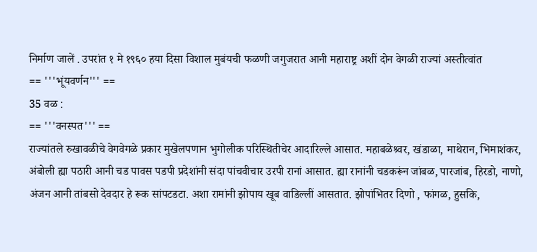निर्माण जालें . उपरांत १ मे १९६० हया दिसा विशाल मुबंयची फळणी जगुजरात आनी महाराष्ट्र अशीं दोन वेगळी राज्यां अस्तीत्वांत
== '''भूंयवर्णन''' ==
35 वळ :
== '''वनस्पत''' ==
राज्यांतले रुखावळीचे वेगवेगळे प्रकार मुखेलपणान भुगोलीक परिस्थितीचेर आदारिल्ले आसात. महाबळेश्र्वर, खंडाळा, माथेरान, भिमाशंकर, अंबोली ह्या पठारी आनी चड पावस पडपी प्रदेशांनी संदा पांचवीचार उरपी रानां आसात. ह्या रानांनी चडकरूंन जांबळ, पारजांब, हिरडो, नाणो, अंजन आनी तांबसो देवदार हे रूक सांपटडटा. अशा रामांनी झोपाय खूब वाडिल्लीं आसतात. झोपांभितर दिणो , फांगळ, हुसकि,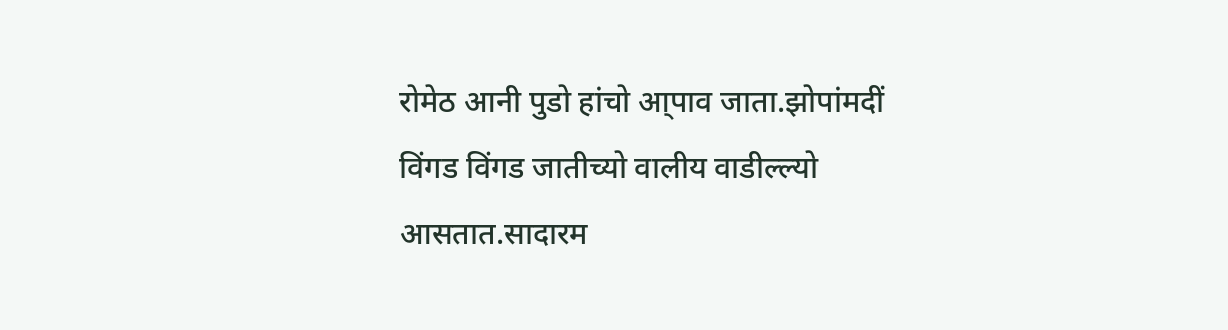रोमेठ आनी पुडो हांचो आ्पाव जाता.झोपांमदीं विंगड विंगड जातीच्यो वालीय वाडील्ल्यो आसतात.सादारम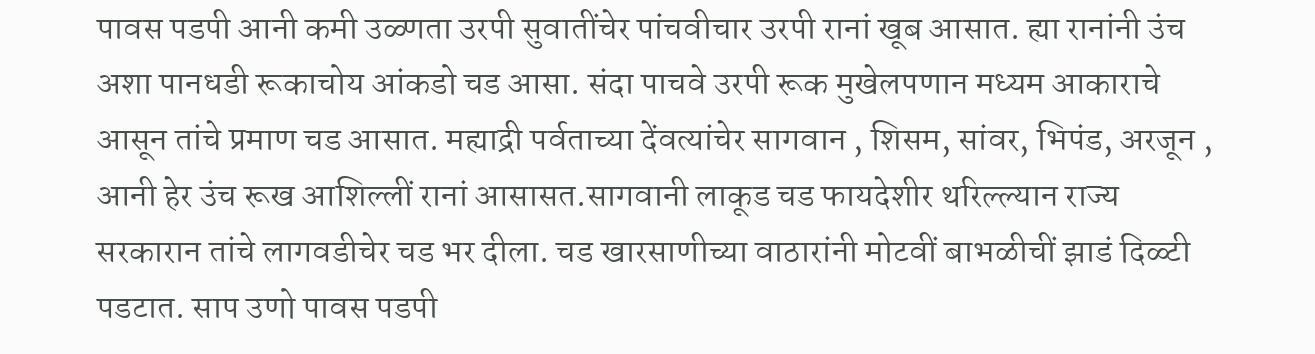पावस पडपी आनी कमी उळ्णता उरपी सुवातींचेर पांचवीचार उरपी रानां खूब आसात. ह्या रानांनी उंच अशा पानधडी रूकाचोय आंकडो चड आसा. संदा पाचवे उरपी रूक मुखेलपणान मध्यम आकाराचे आसून तांचे प्रमाण चड आसात. मह्याद्री पर्वताच्या देंवत्यांचेर सागवान , शिसम, सांवर, भिपंड, अरजून , आनी हेर उंच रूख आशिल्लीं रानां आसासत.सागवानी लाकूड चड फायदेशीर थरिल्ल्यान राज्य सरकारान तांचे लागवडीचेर चड भर दीला. चड खारसाणीच्या वाठारांनी मोटवीं बाभळीचीं झाडं दिळ्टी पडटात. साप उणो पावस पडपी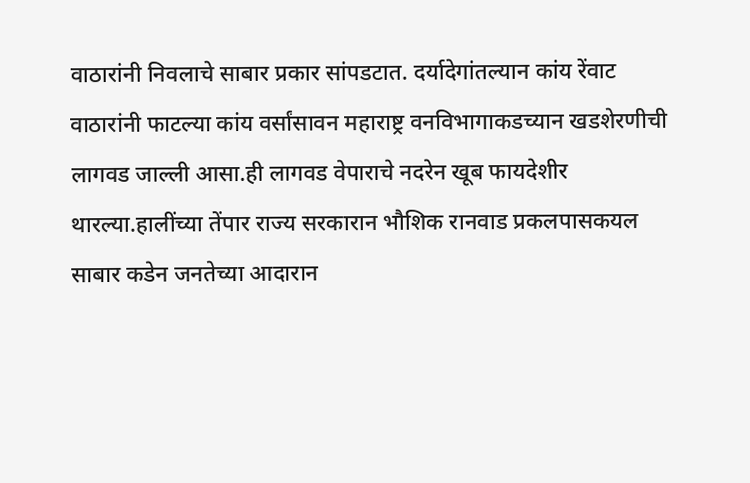वाठारांनी निवलाचे साबार प्रकार सांपडटात. दर्यादेगांतल्यान कांय रेंवाट वाठारांनी फाटल्या कांय वर्सांसावन महाराष्ट्र वनविभागाकडच्यान खडशेरणीची लागवड जाल्ली आसा.ही लागवड वेपाराचे नदरेन खूब फायदेशीर थारल्या.हालींच्या तेंपार राज्य सरकारान भौशिक रानवाड प्रकलपासकयल साबार कडेन जनतेच्या आदारान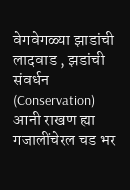वेगवेगळ्या झाडांची लादवाड , झडांची संवर्धन (Conservation) आनी राखण ह्या गजालींचेरल चड भर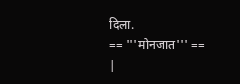दिला.
== '''मोनजात''' ==
|